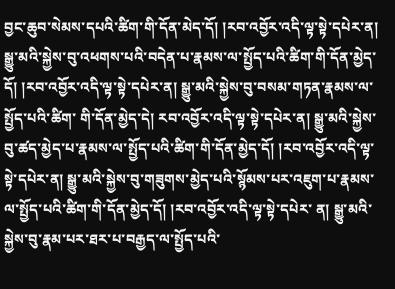བྱང་ཆུབ་སེམས་དཔའི་ཚིག་གི་དོན་མེད་དོ། །རབ་འབྱོར་འདི་ལྟ་སྟེ་དཔེར་ན། སྒྱུ་མའི་སྐྱེས་བུ་འཕགས་པའི་བདེན་པ་རྣམས་ལ་སྤྱོད་པའི་ཚིག་གི་དོན་མྱེད་དོ། །རབ་འབྱོར་འདི་ལྟ་སྟེ་དཔེར་ན། སྒྱུ་མའི་སྐྱེས་བུ་བསམ་གཏན་རྣམས་ལ་སྤྱོད་པའི་ཚིག་ གི་དོན་མྱེད་དེ། རབ་འབྱོར་འདི་ལྟ་སྟེ་དཔེར་ན། སྒྱུ་མའི་སྐྱེས་བུ་ཚད་མྱེད་པ་རྣམས་ལ་སྤྱོད་པའི་ཚིག་གི་དོན་མྱེད་དོ། །རབ་འབྱོར་འདི་ལྟ་སྟེ་དཔེར་ན། སྒྱུ་མའི་སྐྱེས་བུ་གཟུགས་མྱེད་པའི་སྙོམས་པར་འཇུག་པ་རྣམས་ལ་སྤྱོད་པའི་ཚིག་གི་དོན་མྱེད་དོ། །རབ་འབྱོར་འདི་ལྟ་སྟེ་དཔེར་ ན། སྒྱུ་མའི་སྐྱེས་བུ་རྣམ་པར་ཐར་པ་བརྒྱད་ལ་སྤྱོད་པའི་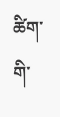ཚིག་གི་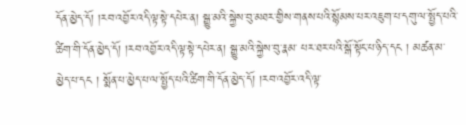དོན་མྱེད་དོ། །རབ་འབྱོར་འདི་ལྟ་སྟེ་དཔེར་ན། སྒྱུ་མའི་སྐྱེས་བུ་མཐར་གྱིས་གནས་པའི་སྙོམས་པར་འཇུག་པ་དགུ་ལ་སྤྱོད་པའི་ཚིག་གི་དོན་མྱེད་དོ། །རབ་འབྱོར་འདི་ལྟ་སྟེ་དཔེར་ན། སྒྱུ་མའི་སྐྱེས་བུ་རྣམ་ པར་ཐར་པའི་སྒོ་སྟོང་པ་ཉིད་དང ། མཚན་མ་མྱེད་པ་དང ། སྨོན་པ་མྱེད་པ་ལ་སྤྱོད་པའི་ཚིག་གི་དོན་མྱེད་དོ། །རབ་འབྱོར་འདི་ལྟ་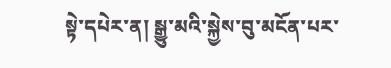སྟེ་དཔེར་ན། སྒྱུ་མའི་སྐྱེས་བུ་མངོན་པར་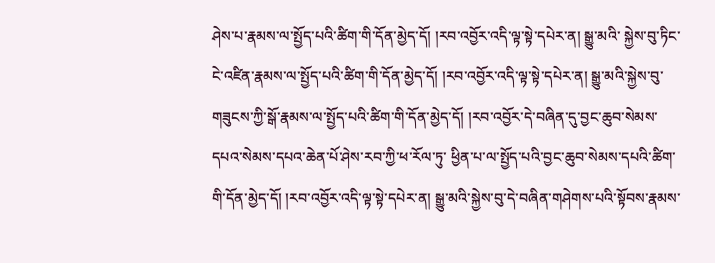ཤེས་པ་རྣམས་ལ་སྤྱོད་པའི་ཚིག་གི་དོན་མྱེད་དོ། །རབ་འབྱོར་འདི་ལྟ་སྟེ་དཔེར་ན། སྒྱུ་མའི་ སྐྱེས་བུ་ཏིང་ངེ་འཛིན་རྣམས་ལ་སྤྱོད་པའི་ཚིག་གི་དོན་མྱེད་དོ། །རབ་འབྱོར་འདི་ལྟ་སྟེ་དཔེར་ན། སྒྱུ་མའི་སྐྱེས་བུ་གཟུངས་ཀྱི་སྒོ་རྣམས་ལ་སྤྱོད་པའི་ཚིག་གི་དོན་མྱེད་དོ། །རབ་འབྱོར་དེ་བཞིན་དུ་བྱང་ཆུབ་སེམས་དཔའ་སེམས་དཔའ་ཆེན་པོ་ཤེས་རབ་ཀྱི་ཕ་རོལ་ཏུ་ ཕྱིན་པ་ལ་སྤྱོད་པའི་བྱང་ཆུབ་སེམས་དཔའི་ཚིག་གི་དོན་མྱེད་དོ། །རབ་འབྱོར་འདི་ལྟ་སྟེ་དཔེར་ན། སྒྱུ་མའི་སྐྱེས་བུ་དེ་བཞིན་གཤེགས་པའི་སྟོབས་རྣམས་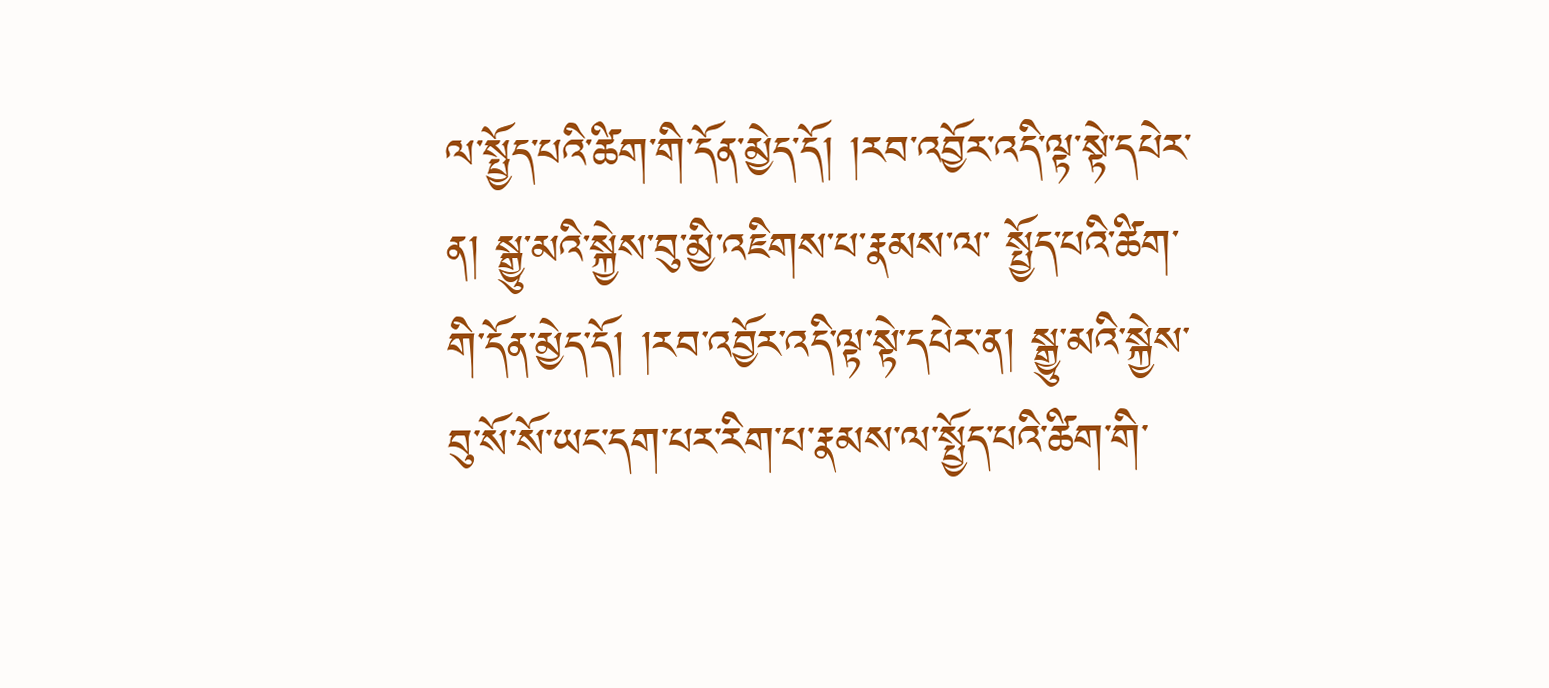ལ་སྤྱོད་པའི་ཚིག་གི་དོན་མྱེད་དོ། །རབ་འབྱོར་འདི་ལྟ་སྟེ་དཔེར་ན། སྒྱུ་མའི་སྐྱེས་བུ་མྱི་འཇིགས་པ་རྣམས་ལ་ སྤྱོད་པའི་ཚིག་གི་དོན་མྱེད་དོ། །རབ་འབྱོར་འདི་ལྟ་སྟེ་དཔེར་ན། སྒྱུ་མའི་སྐྱེས་བུ་སོ་སོ་ཡང་དག་པར་རིག་པ་རྣམས་ལ་སྤྱོད་པའི་ཚིག་གི་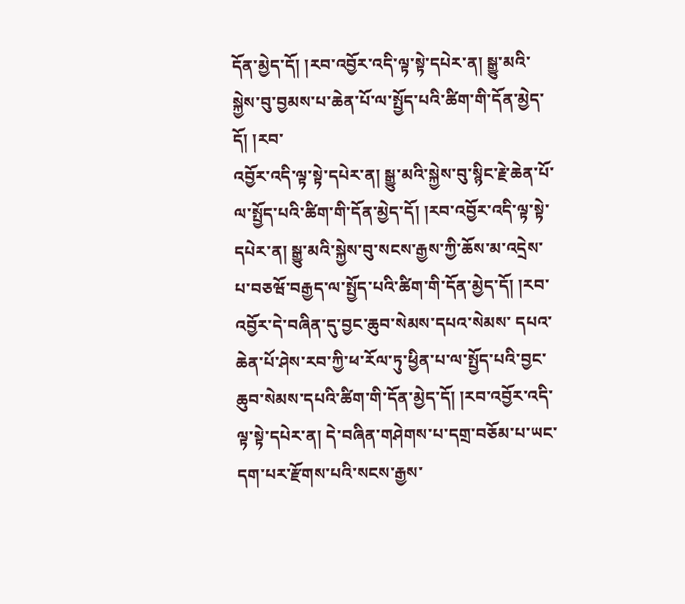དོན་མྱེད་དོ། །རབ་འབྱོར་འདི་ལྟ་སྟེ་དཔེར་ན། སྒྱུ་མའི་སྐྱེས་བུ་བྱམས་པ་ཆེན་པོ་ལ་སྤྱོད་པའི་ཚིག་གི་དོན་མྱེད་དོ། །རབ་
འབྱོར་འདི་ལྟ་སྟེ་དཔེར་ན། སྒྱུ་མའི་སྐྱེས་བུ་སྙིང་རྗེ་ཆེན་པོ་ལ་སྤྱོད་པའི་ཚིག་གི་དོན་མྱེད་དོ། །རབ་འབྱོར་འདི་ལྟ་སྟེ་དཔེར་ན། སྒྱུ་མའི་སྐྱེས་བུ་སངས་རྒྱས་ཀྱི་ཆོས་མ་འདྲེས་པ་བཅཝོ་བརྒྱད་ལ་སྤྱོད་པའི་ཚིག་གི་དོན་མྱེད་དོ། །རབ་འབྱོར་དེ་བཞིན་དུ་བྱང་ཆུབ་སེམས་དཔའ་སེམས་ དཔའ་ཆེན་པོ་ཤེས་རབ་ཀྱི་ཕ་རོལ་ཏུ་ཕྱིན་པ་ལ་སྤྱོད་པའི་བྱང་ཆུབ་སེམས་དཔའི་ཚིག་གི་དོན་མྱེད་དོ། །རབ་འབྱོར་འདི་ལྟ་སྟེ་དཔེར་ན། དེ་བཞིན་གཤེགས་པ་དགྲ་བཅོམ་པ་ཡང་དག་པར་རྫོགས་པའི་སངས་རྒྱས་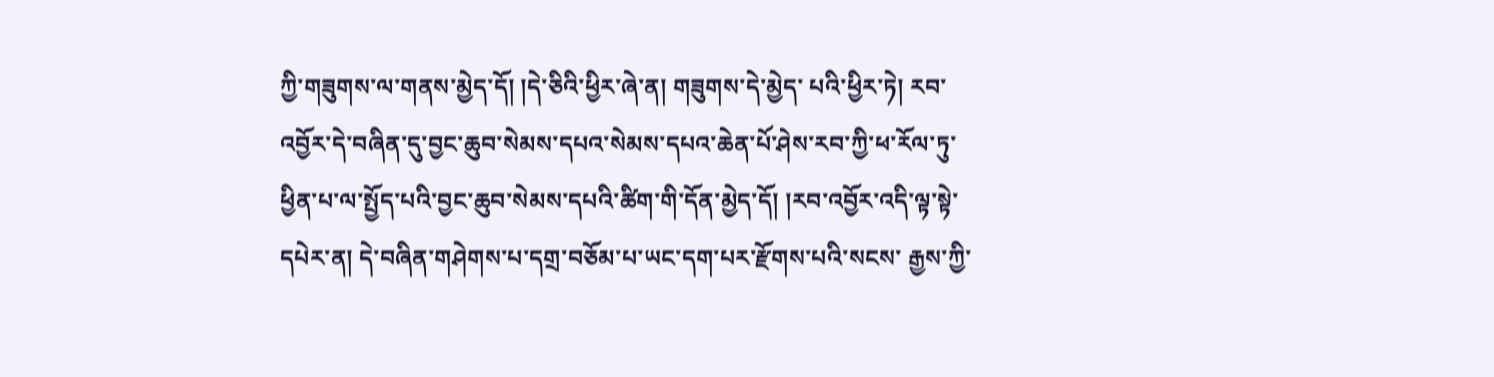ཀྱི་གཟུགས་ལ་གནས་མྱེད་དོ། །དེ་ཅིའི་ཕྱིར་ཞེ་ན། གཟུགས་དེ་མྱེད་ པའི་ཕྱིར་ཏེ། རབ་འབྱོར་དེ་བཞིན་དུ་བྱང་ཆུབ་སེམས་དཔའ་སེམས་དཔའ་ཆེན་པོ་ཤེས་རབ་ཀྱི་ཕ་རོལ་ཏུ་ཕྱིན་པ་ལ་སྤྱོད་པའི་བྱང་ཆུབ་སེམས་དཔའི་ཚིག་གི་དོན་མྱེད་དོ། །རབ་འབྱོར་འདི་ལྟ་སྟེ་དཔེར་ན། དེ་བཞིན་གཤེགས་པ་དགྲ་བཅོམ་པ་ཡང་དག་པར་རྫོགས་པའི་སངས་ རྒྱས་ཀྱི་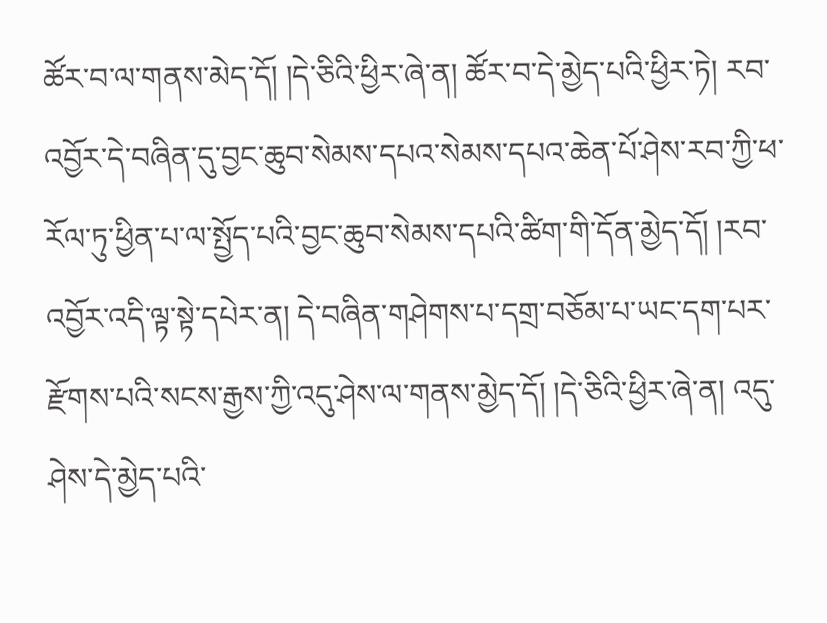ཚོར་བ་ལ་གནས་མེད་དོ། །དེ་ཅིའི་ཕྱིར་ཞེ་ན། ཚོར་བ་དེ་མྱེད་པའི་ཕྱིར་ཏེ། རབ་འབྱོར་དེ་བཞིན་དུ་བྱང་ཆུབ་སེམས་དཔའ་སེམས་དཔའ་ཆེན་པོ་ཤེས་རབ་ཀྱི་ཕ་རོལ་ཏུ་ཕྱིན་པ་ལ་སྤྱོད་པའི་བྱང་ཆུབ་སེམས་དཔའི་ཚིག་གི་དོན་མྱེད་དོ། །རབ་འབྱོར་འདི་ལྟ་སྟེ་དཔེར་ན། དེ་བཞིན་གཤེགས་པ་དགྲ་བཅོམ་པ་ཡང་དག་པར་རྫོགས་པའི་སངས་རྒྱས་ཀྱི་འདུ་ཤེས་ལ་གནས་མྱེད་དོ། །དེ་ཅིའི་ཕྱིར་ཞེ་ན། འདུ་ཤེས་དེ་མྱེད་པའི་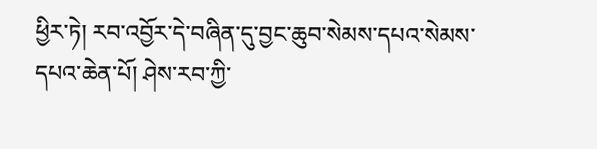ཕྱིར་ཏེ། རབ་འབྱོར་དེ་བཞིན་དུ་བྱང་ཆུབ་སེམས་དཔའ་སེམས་དཔའ་ཆེན་པོ། ཤེས་རབ་ཀྱི་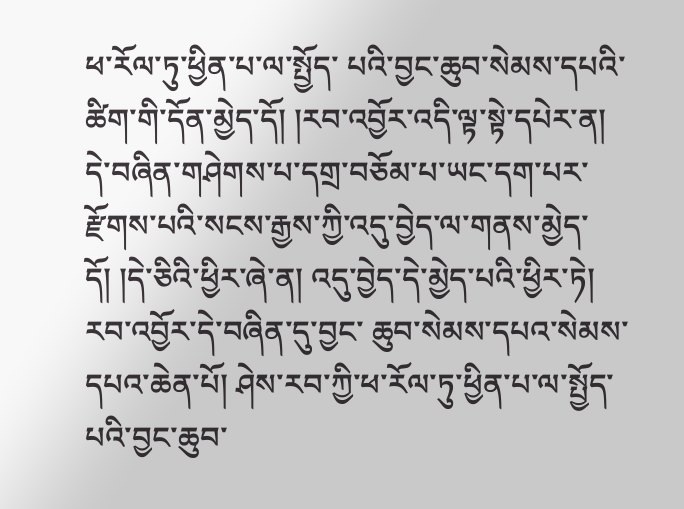ཕ་རོལ་ཏུ་ཕྱིན་པ་ལ་སྤྱོད་ པའི་བྱང་ཆུབ་སེམས་དཔའི་ཚིག་གི་དོན་མྱེད་དོ། །རབ་འབྱོར་འདི་ལྟ་སྟེ་དཔེར་ན། དེ་བཞིན་གཤེགས་པ་དགྲ་བཅོམ་པ་ཡང་དག་པར་རྫོགས་པའི་སངས་རྒྱས་ཀྱི་འདུ་བྱེད་ལ་གནས་མྱེད་དོ། །དེ་ཅིའི་ཕྱིར་ཞེ་ན། འདུ་བྱེད་དེ་མྱེད་པའི་ཕྱིར་ཏེ། རབ་འབྱོར་དེ་བཞིན་དུ་བྱང་ ཆུབ་སེམས་དཔའ་སེམས་དཔའ་ཆེན་པོ། ཤེས་རབ་ཀྱི་ཕ་རོལ་ཏུ་ཕྱིན་པ་ལ་སྤྱོད་པའི་བྱང་ཆུབ་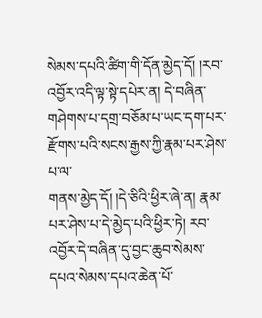སེམས་དཔའི་ཚིག་གི་དོན་མྱེད་དོ། །རབ་འབྱོར་འདི་ལྟ་སྟེ་དཔེར་ན། དེ་བཞིན་གཤེགས་པ་དགྲ་བཅོམ་པ་ཡང་དག་པར་རྫོགས་པའི་སངས་རྒྱས་ཀྱི་རྣམ་པར་ཤེས་པ་ལ་
གནས་མྱེད་དོ། །དེ་ཅིའི་ཕྱིར་ཞེ་ན། རྣམ་པར་ཤེས་པ་དེ་མྱེད་པའི་ཕྱིར་ཏེ། རབ་འབྱོར་དེ་བཞིན་དུ་བྱང་ཆུབ་སེམས་དཔའ་སེམས་དཔའ་ཆེན་པོ་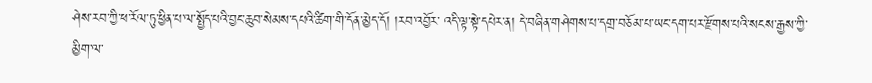ཤེས་རབ་ཀྱི་ཕ་རོལ་ཏུ་ཕྱིན་པ་ལ་སྤྱོད་པའི་བྱང་ཆུབ་སེམས་དཔའི་ཚིག་གི་དོན་མྱེད་དོ། །རབ་འབྱོར་ འདི་ལྟ་སྟེ་དཔེར་ན། དེ་བཞིན་གཤེགས་པ་དགྲ་བཅོམ་པ་ཡང་དག་པར་རྫོགས་པའི་སངས་རྒྱས་ཀྱི་མྱིག་ལ་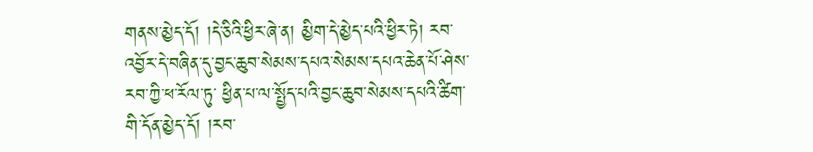གནས་མྱེད་དོ། །དེ་ཅིའི་ཕྱིར་ཞེ་ན། མྱིག་དེ་མྱེད་པའི་ཕྱིར་ཏེ། རབ་འབྱོར་དེ་བཞིན་དུ་བྱང་ཆུབ་སེམས་དཔའ་སེམས་དཔའ་ཆེན་པོ་ཤེས་རབ་ཀྱི་ཕ་རོལ་ཏུ་ ཕྱིན་པ་ལ་སྤྱོད་པའི་བྱང་ཆུབ་སེམས་དཔའི་ཚིག་གི་དོན་མྱེད་དོ། །རབ་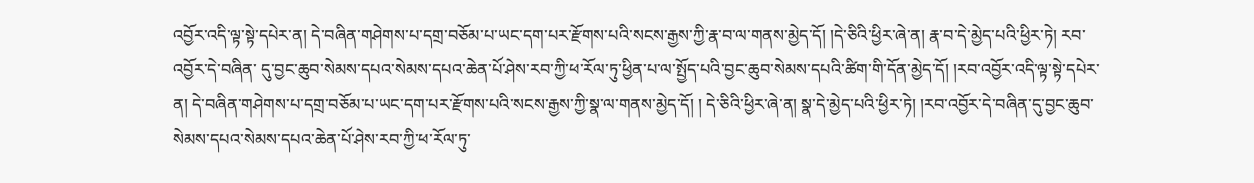འབྱོར་འདི་ལྟ་སྟེ་དཔེར་ན། དེ་བཞིན་གཤེགས་པ་དགྲ་བཅོམ་པ་ཡང་དག་པར་རྫོགས་པའི་སངས་རྒྱས་ཀྱི་རྣ་བ་ལ་གནས་མྱེད་དོ། །དེ་ཅིའི་ཕྱིར་ཞེ་ན། རྣ་བ་དེ་མྱེད་པའི་ཕྱིར་ཏེ། རབ་འབྱོར་དེ་བཞིན་ དུ་བྱང་ཆུབ་སེམས་དཔའ་སེམས་དཔའ་ཆེན་པོ་ཤེས་རབ་ཀྱི་ཕ་རོལ་ཏུ་ཕྱིན་པ་ལ་སྤྱོད་པའི་བྱང་ཆུབ་སེམས་དཔའི་ཚིག་གི་དོན་མྱེད་དོ། །རབ་འབྱོར་འདི་ལྟ་སྟེ་དཔེར་ན། དེ་བཞིན་གཤེགས་པ་དགྲ་བཅོམ་པ་ཡང་དག་པར་རྫོགས་པའི་སངས་རྒྱས་ཀྱི་སྣ་ལ་གནས་མྱེད་དོ། ། དེ་ཅིའི་ཕྱིར་ཞེ་ན། སྣ་དེ་མྱེད་པའི་ཕྱིར་ཏེ། །རབ་འབྱོར་དེ་བཞིན་དུ་བྱང་ཆུབ་སེམས་དཔའ་སེམས་དཔའ་ཆེན་པོ་ཤེས་རབ་ཀྱི་ཕ་རོལ་ཏུ་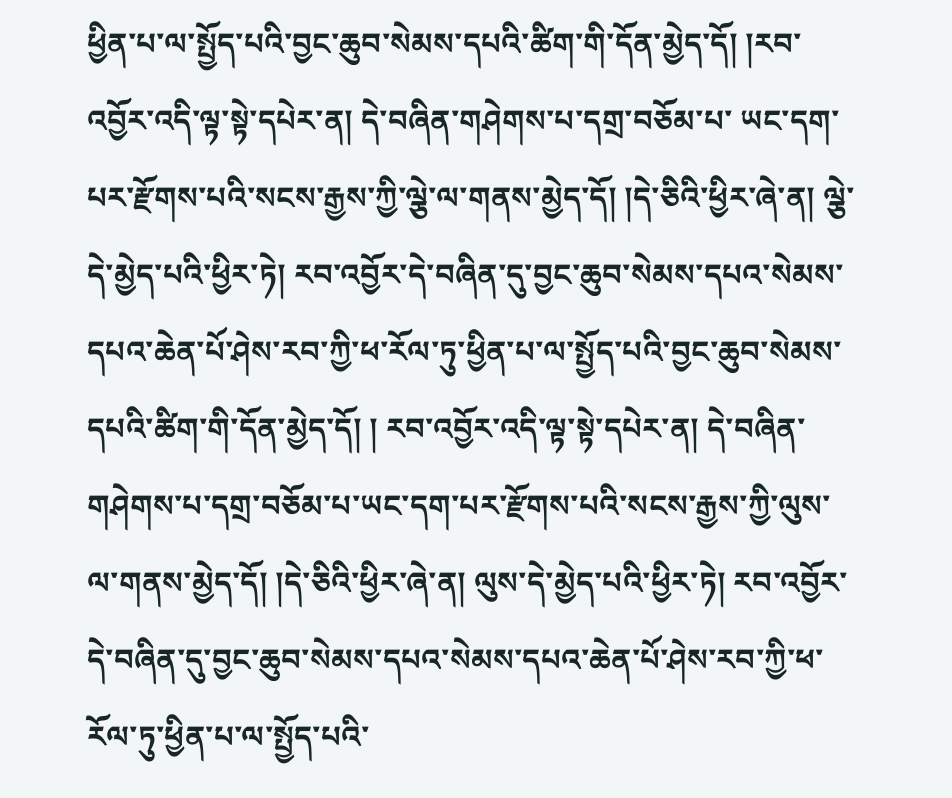ཕྱིན་པ་ལ་སྤྱོད་པའི་བྱང་ཆུབ་སེམས་དཔའི་ཚིག་གི་དོན་མྱེད་དོ། །རབ་འབྱོར་འདི་ལྟ་སྟེ་དཔེར་ན། དེ་བཞིན་གཤེགས་པ་དགྲ་བཅོམ་པ་ ཡང་དག་པར་རྫོགས་པའི་སངས་རྒྱས་ཀྱི་ལྕེ་ལ་གནས་མྱེད་དོ། །དེ་ཅིའི་ཕྱིར་ཞེ་ན། ལྕེ་དེ་མྱེད་པའི་ཕྱིར་ཏེ། རབ་འབྱོར་དེ་བཞིན་དུ་བྱང་ཆུབ་སེམས་དཔའ་སེམས་དཔའ་ཆེན་པོ་ཤེས་རབ་ཀྱི་ཕ་རོལ་ཏུ་ཕྱིན་པ་ལ་སྤྱོད་པའི་བྱང་ཆུབ་སེམས་དཔའི་ཚིག་གི་དོན་མྱེད་དོ། ། རབ་འབྱོར་འདི་ལྟ་སྟེ་དཔེར་ན། དེ་བཞིན་གཤེགས་པ་དགྲ་བཅོམ་པ་ཡང་དག་པར་རྫོགས་པའི་སངས་རྒྱས་ཀྱི་ལུས་ལ་གནས་མྱེད་དོ། །དེ་ཅིའི་ཕྱིར་ཞེ་ན། ལུས་དེ་མྱེད་པའི་ཕྱིར་ཏེ། རབ་འབྱོར་དེ་བཞིན་དུ་བྱང་ཆུབ་སེམས་དཔའ་སེམས་དཔའ་ཆེན་པོ་ཤེས་རབ་ཀྱི་ཕ་
རོལ་ཏུ་ཕྱིན་པ་ལ་སྤྱོད་པའི་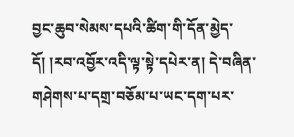བྱང་ཆུབ་སེམས་དཔའི་ཚིག་གི་དོན་མྱེད་དོ། །རབ་འབྱོར་འདི་ལྟ་སྟེ་དཔེར་ན། དེ་བཞིན་གཤེགས་པ་དགྲ་བཅོམ་པ་ཡང་དག་པར་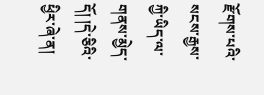རྫོགས་པའི་སངས་རྒྱས་ཀྱི་ཡིད་ལ་གནས་མྱེད་དོ། །དེ་ཅིའི་ཕྱིར་ཞེ་ན།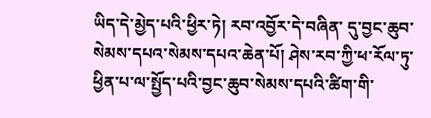ཡིད་དེ་མྱེད་པའི་ཕྱིར་ཏེ། རབ་འབྱོར་དེ་བཞིན་ དུ་བྱང་ཆུབ་སེམས་དཔའ་སེམས་དཔའ་ཆེན་པོ། ཤེས་རབ་ཀྱི་ཕ་རོལ་ཏུ་ཕྱིན་པ་ལ་སྤྱོད་པའི་བྱང་ཆུབ་སེམས་དཔའི་ཚིག་གི་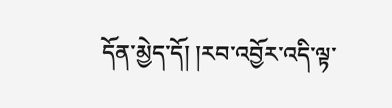དོན་མྱེད་དོ། །རབ་འབྱོར་འདི་ལྟ་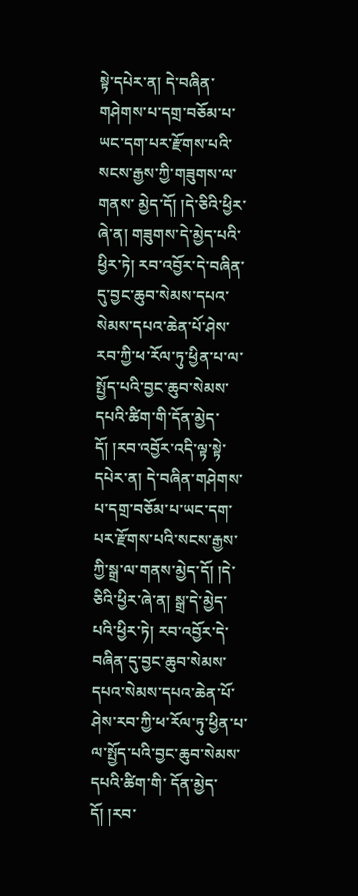སྟེ་དཔེར་ན། དེ་བཞིན་གཤེགས་པ་དགྲ་བཅོམ་པ་ཡང་དག་པར་རྫོགས་པའི་སངས་རྒྱས་ཀྱི་གཟུགས་ལ་གནས་ མྱེད་དོ། །དེ་ཅིའི་ཕྱིར་ཞེ་ན། གཟུགས་དེ་མྱེད་པའི་ཕྱིར་ཏེ། རབ་འབྱོར་དེ་བཞིན་དུ་བྱང་ཆུབ་སེམས་དཔའ་སེམས་དཔའ་ཆེན་པོ་ཤེས་རབ་ཀྱི་ཕ་རོལ་ཏུ་ཕྱིན་པ་ལ་སྤྱོད་པའི་བྱང་ཆུབ་སེམས་དཔའི་ཚིག་གི་དོན་མྱེད་དོ། །རབ་འབྱོར་འདི་ལྟ་སྟེ་དཔེར་ན། དེ་བཞིན་གཤེགས་ པ་དགྲ་བཅོམ་པ་ཡང་དག་པར་རྫོགས་པའི་སངས་རྒྱས་ཀྱི་སྒྲ་ལ་གནས་མྱེད་དོ། །དེ་ཅིའི་ཕྱིར་ཞེ་ན། སྒྲ་དེ་མྱེད་པའི་ཕྱིར་ཏེ། རབ་འབྱོར་དེ་བཞིན་དུ་བྱང་ཆུབ་སེམས་དཔའ་སེམས་དཔའ་ཆེན་པོ་ཤེས་རབ་ཀྱི་ཕ་རོལ་ཏུ་ཕྱིན་པ་ལ་སྤྱོད་པའི་བྱང་ཆུབ་སེམས་དཔའི་ཚིག་གི་ དོན་མྱེད་དོ། །རབ་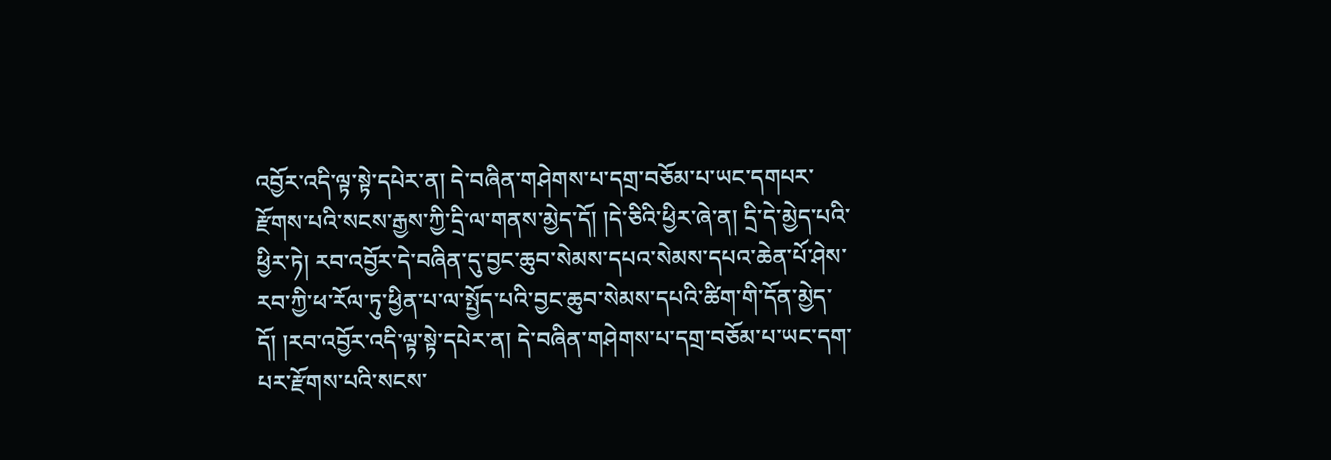འབྱོར་འདི་ལྟ་སྟེ་དཔེར་ན། དེ་བཞིན་གཤེགས་པ་དགྲ་བཅོམ་པ་ཡང་དགཔར་རྫོགས་པའི་སངས་རྒྱས་ཀྱི་དྲི་ལ་གནས་མྱེད་དོ། །དེ་ཅིའི་ཕྱིར་ཞེ་ན། དྲི་དེ་མྱེད་པའི་ཕྱིར་ཏེ། རབ་འབྱོར་དེ་བཞིན་དུ་བྱང་ཆུབ་སེམས་དཔའ་སེམས་དཔའ་ཆེན་པོ་ཤེས་ རབ་ཀྱི་ཕ་རོལ་ཏུ་ཕྱིན་པ་ལ་སྤྱོད་པའི་བྱང་ཆུབ་སེམས་དཔའི་ཚིག་གི་དོན་མྱེད་དོ། །རབ་འབྱོར་འདི་ལྟ་སྟེ་དཔེར་ན། དེ་བཞིན་གཤེགས་པ་དགྲ་བཅོམ་པ་ཡང་དག་པར་རྫོགས་པའི་སངས་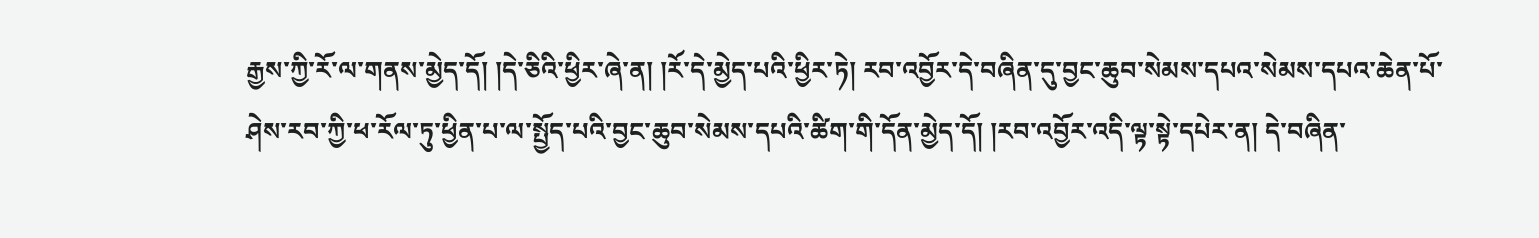རྒྱས་ཀྱི་རོ་ལ་གནས་མྱེད་དོ། །དེ་ཅིའི་ཕྱིར་ཞེ་ན། །རོ་དེ་མྱེད་པའི་ཕྱིར་ཏེ། རབ་འབྱོར་དེ་བཞིན་དུ་བྱང་ཆུབ་སེམས་དཔའ་སེམས་དཔའ་ཆེན་པོ་ཤེས་རབ་ཀྱི་ཕ་རོལ་ཏུ་ཕྱིན་པ་ལ་སྤྱོད་པའི་བྱང་ཆུབ་སེམས་དཔའི་ཚིག་གི་དོན་མྱེད་དོ། །རབ་འབྱོར་འདི་ལྟ་སྟེ་དཔེར་ན། དེ་བཞིན་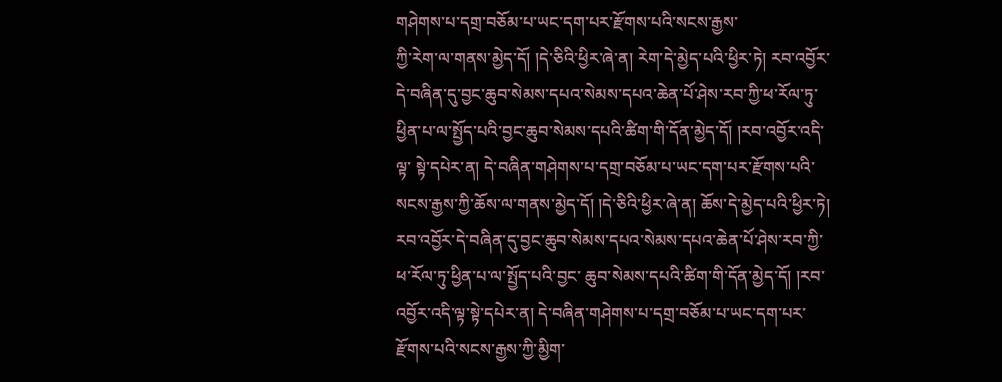གཤེགས་པ་དགྲ་བཅོམ་པ་ཡང་དག་པར་རྫོགས་པའི་སངས་རྒྱས་
ཀྱི་རེག་ལ་གནས་མྱེད་དོ། །དེ་ཅིའི་ཕྱིར་ཞེ་ན། རེག་དེ་མྱེད་པའི་ཕྱིར་ཏེ། རབ་འབྱོར་དེ་བཞིན་དུ་བྱང་ཆུབ་སེམས་དཔའ་སེམས་དཔའ་ཆེན་པོ་ཤེས་རབ་ཀྱི་ཕ་རོལ་ཏུ་ཕྱིན་པ་ལ་སྤྱོད་པའི་བྱང་ཆུབ་སེམས་དཔའི་ཚིག་གི་དོན་མྱེད་དོ། །རབ་འབྱོར་འདི་ལྟ་ སྟེ་དཔེར་ན། དེ་བཞིན་གཤེགས་པ་དགྲ་བཅོམ་པ་ཡང་དག་པར་རྫོགས་པའི་སངས་རྒྱས་ཀྱི་ཆོས་ལ་གནས་མྱེད་དོ། །དེ་ཅིའི་ཕྱིར་ཞེ་ན། ཆོས་དེ་མྱེད་པའི་ཕྱིར་ཏེ། རབ་འབྱོར་དེ་བཞིན་དུ་བྱང་ཆུབ་སེམས་དཔའ་སེམས་དཔའ་ཆེན་པོ་ཤེས་རབ་ཀྱི་ཕ་རོལ་ཏུ་ཕྱིན་པ་ལ་སྤྱོད་པའི་བྱང་ ཆུབ་སེམས་དཔའི་ཚིག་གི་དོན་མྱེད་དོ། །རབ་འབྱོར་འདི་ལྟ་སྟེ་དཔེར་ན། དེ་བཞིན་གཤེགས་པ་དགྲ་བཅོམ་པ་ཡང་དག་པར་རྫོགས་པའི་སངས་རྒྱས་ཀྱི་མྱིག་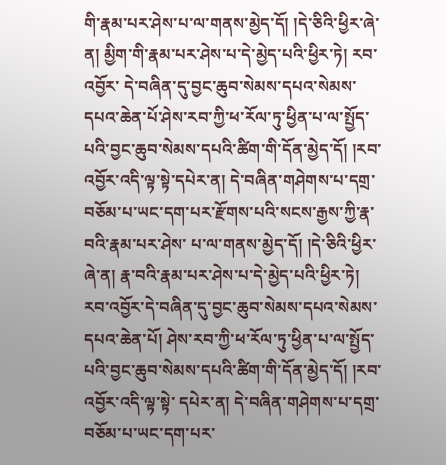གི་རྣམ་པར་ཤེས་པ་ལ་གནས་མྱེད་དོ། །དེ་ཅིའི་ཕྱིར་ཞེ་ན། མྱིག་གི་རྣམ་པར་ཤེས་པ་དེ་མྱེད་པའི་ཕྱིར་ཏེ། རབ་འབྱོར་ དེ་བཞིན་དུ་བྱང་ཆུབ་སེམས་དཔའ་སེམས་དཔའ་ཆེན་པོ་ཤེས་རབ་ཀྱི་ཕ་རོལ་ཏུ་ཕྱིན་པ་ལ་སྤྱོད་པའི་བྱང་ཆུབ་སེམས་དཔའི་ཚིག་གི་དོན་མྱེད་དོ། །རབ་འབྱོར་འདི་ལྟ་སྟེ་དཔེར་ན། དེ་བཞིན་གཤེགས་པ་དགྲ་བཅོམ་པ་ཡང་དག་པར་རྫོགས་པའི་སངས་རྒྱས་ཀྱི་རྣ་བའི་རྣམ་པར་ཤེས་ པ་ལ་གནས་མྱེད་དོ། །དེ་ཅིའི་ཕྱིར་ཞེ་ན། རྣ་བའི་རྣམ་པར་ཤེས་པ་དེ་མྱེད་པའི་ཕྱིར་ཏེ། རབ་འབྱོར་དེ་བཞིན་དུ་བྱང་ཆུབ་སེམས་དཔའ་སེམས་དཔའ་ཆེན་པོ། ཤེས་རབ་ཀྱི་ཕ་རོལ་ཏུ་ཕྱིན་པ་ལ་སྤྱོད་པའི་བྱང་ཆུབ་སེམས་དཔའི་ཚིག་གི་དོན་མྱེད་དོ། །རབ་འབྱོར་འདི་ལྟ་སྟེ་ དཔེར་ན། དེ་བཞིན་གཤེགས་པ་དགྲ་བཅོམ་པ་ཡང་དག་པར་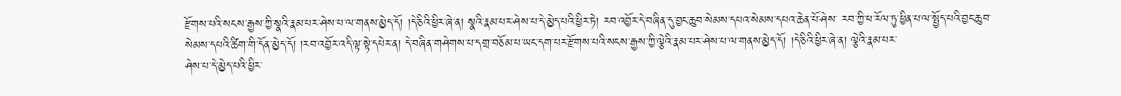རྫོགས་པའི་སངས་རྒྱས་ཀྱི་སྣའི་རྣམ་པར་ཤེས་པ་ལ་གནས་མྱེད་དོ། །དེ་ཅིའི་ཕྱིར་ཞེ་ན། སྣའི་རྣམ་པར་ཤེས་པ་དེ་མྱེད་པའི་ཕྱིར་ཏེ། རབ་འབྱོར་དེ་བཞིན་དུ་བྱང་ཆུབ་སེམས་དཔའ་སེམས་དཔའ་ཆེན་པོ་ཤེས་ རབ་ཀྱི་ཕ་རོལ་ཏུ་ཕྱིན་པ་ལ་སྤྱོད་པའི་བྱང་ཆུབ་སེམས་དཔའི་ཚིག་གི་དོན་མྱེད་དོ། །རབ་འབྱོར་འདི་ལྟ་སྟེ་དཔེར་ན། དེ་བཞིན་གཤེགས་པ་དགྲ་བཅོམ་པ་ཡང་དག་པར་རྫོགས་པའི་སངས་རྒྱས་ཀྱི་ལྕེའི་རྣམ་པར་ཤེས་པ་ལ་གནས་མྱེད་དོ། །དེ་ཅིའི་ཕྱིར་ཞེ་ན། ལྕེའི་རྣམ་པར་
ཤེས་པ་དེ་མྱེད་པའི་ཕྱིར་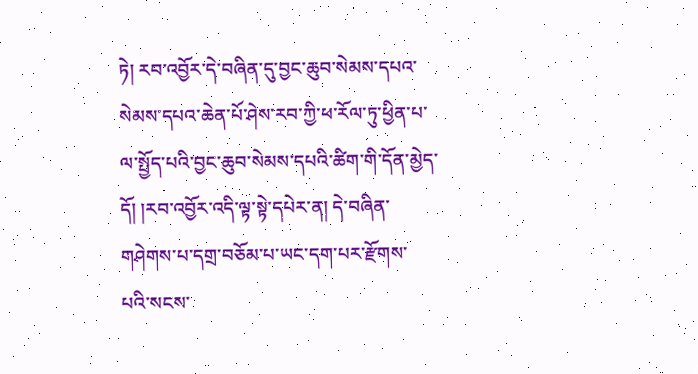ཏེ། རབ་འབྱོར་དེ་བཞིན་དུ་བྱང་ཆུབ་སེམས་དཔའ་སེམས་དཔའ་ཆེན་པོ་ཤེས་རབ་ཀྱི་ཕ་རོལ་ཏུ་ཕྱིན་པ་ལ་སྤྱོད་པའི་བྱང་ཆུབ་སེམས་དཔའི་ཚིག་གི་དོན་མྱེད་དོ། །རབ་འབྱོར་འདི་ལྟ་སྟེ་དཔེར་ན། དེ་བཞིན་གཤེགས་པ་དགྲ་བཅོམ་པ་ཡང་དག་པར་རྫོགས་ པའི་སངས་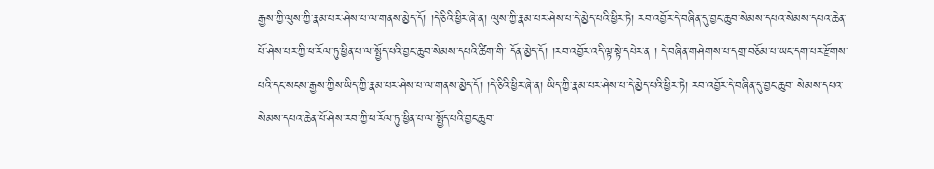རྒྱས་ཀྱི་ལུས་ཀྱི་རྣམ་པར་ཤེས་པ་ལ་གནས་མྱེད་དོ། །དེ་ཅིའི་ཕྱིར་ཞེ་ན། ལུས་ཀྱི་རྣམ་པར་ཤེས་པ་དེ་མྱེད་པའི་ཕྱིར་ཏེ། རབ་འབྱོར་དེ་བཞིན་དུ་བྱང་ཆུབ་སེམས་དཔའ་སེམས་དཔའ་ཆེན་པོ་ཤེས་པར་ཀྱི་ཕ་རོལ་ཏུ་ཕྱིན་པ་ལ་སྤྱོད་པའི་བྱང་ཆུབ་སེམས་དཔའི་ཚིག་གི་ དོན་མྱེད་དོ། །རབ་འབྱོར་འདི་ལྟ་སྟེ་དཔེར་ན ། དེ་བཞིན་གཤེགས་པ་དགྲ་བཅོམ་པ་ཡང་དག་པར་རྫོགས་པའི་དང་སངས་རྒྱས་ཀྱིས་ཡིད་ཀྱི་རྣམ་པར་ཤེས་པ་ལ་གནས་མྱེད་དོ། །དེ་ཅིའི་ཕྱིར་ཞེ་ན། ཡིད་ཀྱི་རྣམ་པར་ཤེས་པ་དེ་མྱེད་པའི་ཕྱིར་ཏེ། རབ་འབྱོར་དེ་བཞིན་དུ་བྱང་ཆུབ་ སེམས་དཔའ་སེམས་དཔའ་ཆེན་པོ་ཤེས་རབ་ཀྱི་ཕ་རོལ་ཏུ་ཕྱིན་པ་ལ་སྤྱོད་པའི་བྱང་ཆུབ་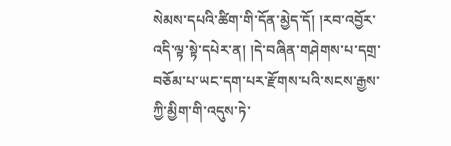སེམས་དཔའི་ཚིག་གི་དོན་མྱེད་དོ། །རབ་འབྱོར་འདི་ལྟ་སྟེ་དཔེར་ན། །དེ་བཞིན་གཤེགས་པ་དགྲ་བཅོམ་པ་ཡང་དག་པར་རྫོགས་པའི་སངས་རྒྱས་ཀྱི་མྱིག་གི་འདུས་ཏེ་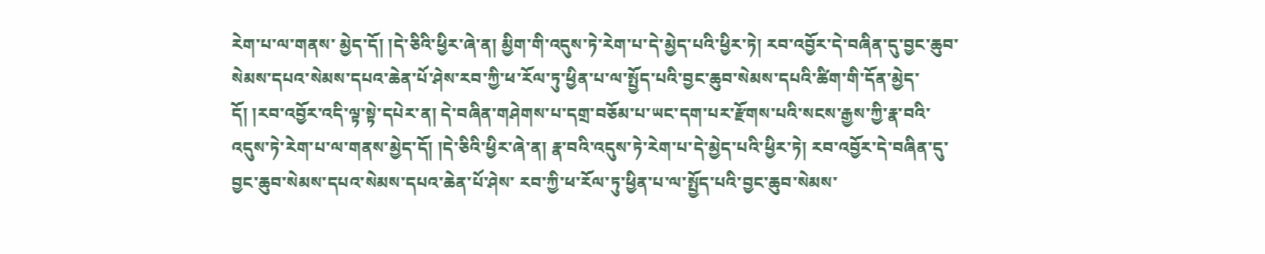རེག་པ་ལ་གནས་ མྱེད་དོ། །དེ་ཅིའི་ཕྱིར་ཞེ་ན། མྱིག་གི་འདུས་ཏེ་རེག་པ་དེ་མྱེད་པའི་ཕྱིར་ཏེ། རབ་འབྱོར་དེ་བཞིན་དུ་བྱང་ཆུབ་སེམས་དཔའ་སེམས་དཔའ་ཆེན་པོ་ཤེས་རབ་ཀྱི་ཕ་རོལ་ཏུ་ཕྱིན་པ་ལ་སྤྱོད་པའི་བྱང་ཆུབ་སེམས་དཔའི་ཚིག་གི་དོན་མྱེད་དོ། །རབ་འབྱོར་འདི་ལྟ་སྟེ་དཔེར་ན། དེ་བཞིན་གཤེགས་པ་དགྲ་བཅོམ་པ་ཡང་དག་པར་རྫོགས་པའི་སངས་རྒྱས་ཀྱི་རྣ་བའི་འདུས་ཏེ་རེག་པ་ལ་གནས་མྱེད་དོ། །དེ་ཅིའི་ཕྱིར་ཞེ་ན། རྣ་བའི་འདུས་ཏེ་རེག་པ་དེ་མྱེད་པའི་ཕྱིར་ཏེ། རབ་འབྱོར་དེ་བཞིན་དུ་བྱང་ཆུབ་སེམས་དཔའ་སེམས་དཔའ་ཆེན་པོ་ཤེས་ རབ་ཀྱི་ཕ་རོལ་ཏུ་ཕྱིན་པ་ལ་སྤྱོད་པའི་བྱང་ཆུབ་སེམས་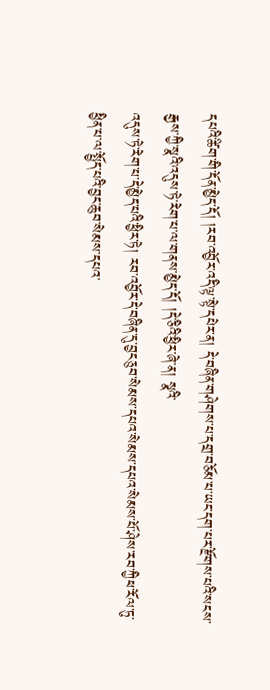དཔའི་ཚིག་གི་དོན་མྱེད་དོ། །རབ་འབྱོར་འདི་ལྟ་སྟེ་དཔེར་ན། དེ་བཞིན་གཤེགས་པ་དགྲ་བཅོམ་པ་ཡང་དག་པར་རྫོགས་པའི་སངས་རྒྱས་ཀྱི་སྣའི་འདུས་ཏེ་རེག་པ་ལ་གནས་མྱེད་དོ། །དེ་ཅིའི་ཕྱིར་ཞེ་ན། སྣའི་
འདུས་ཏེ་རེག་པ་དེ་མྱེད་པའི་ཕྱིར་ཏེ། རབ་འབྱོར་དེ་བཞིན་དུ་བྱངཅུབ་སེམས་དཔའ་སེམས་དཔའ་སེམས་པོ་ཤེས་རབ་ཀྱིཕ་རོལ་ཏུ་ཕྱིན་པ་ལ་སྤྱོད་པའི་བྱང་ཆུབ་སེམས་དཔའ་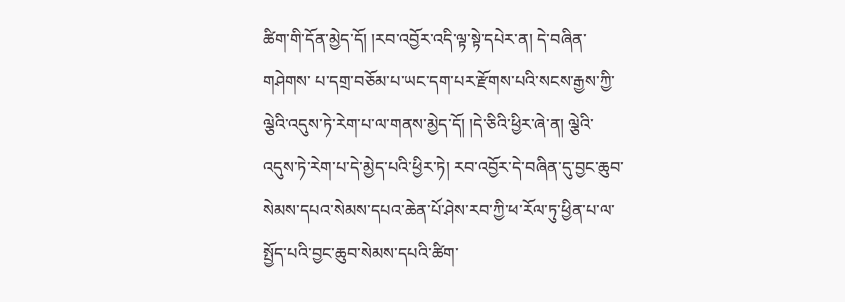ཚིག་གི་དོན་མྱེད་དོ། །རབ་འབྱོར་འདི་ལྟ་སྟེ་དཔེར་ན། དེ་བཞིན་གཤེགས་ པ་དགྲ་བཅོམ་པ་ཡང་དག་པར་རྫོགས་པའི་སངས་རྒྱས་ཀྱི་ལྕེའི་འདུས་ཏེ་རེག་པ་ལ་གནས་མྱེད་དོ། །དེ་ཅིའི་ཕྱིར་ཞེ་ན། ལྕེའི་འདུས་ཏེ་རེག་པ་དེ་མྱེད་པའི་ཕྱིར་ཏེ། རབ་འབྱོར་དེ་བཞིན་དུ་བྱང་ཆུབ་སེམས་དཔའ་སེམས་དཔའ་ཆེན་པོ་ཤེས་རབ་ཀྱི་ཕ་རོལ་ཏུ་ཕྱིན་པ་ལ་ སྤྱོད་པའི་བྱང་ཆུབ་སེམས་དཔའི་ཚིག་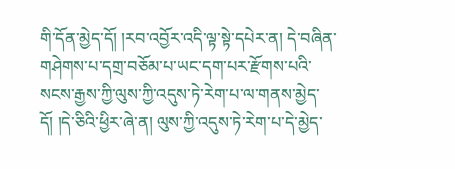གི་དོན་མྱེད་དོ། །རབ་འབྱོར་འདི་ལྟ་སྟེ་དཔེར་ན། དེ་བཞིན་གཤེགས་པ་དགྲ་བཅོམ་པ་ཡང་དག་པར་རྫོགས་པའི་སངས་རྒྱས་ཀྱི་ལུས་ཀྱི་འདུས་ཏེ་རེག་པ་ལ་གནས་མྱེད་དོ། །དེ་ཅིའི་ཕྱིར་ཞེ་ན། ལུས་ཀྱི་འདུས་ཏེ་རེག་པ་དེ་མྱེད་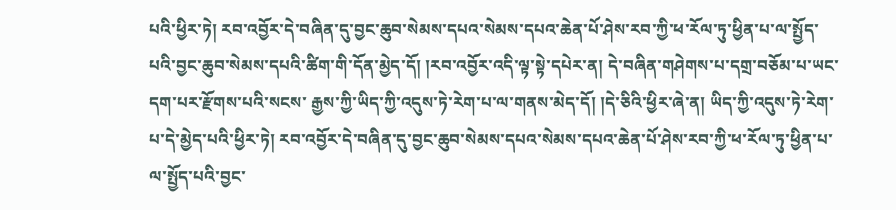པའི་ཕྱིར་ཏེ། རབ་འབྱོར་དེ་བཞིན་དུ་བྱང་ཆུབ་སེམས་དཔའ་སེམས་དཔའ་ཆེན་པོ་ཤེས་རབ་ཀྱི་ཕ་རོལ་ཏུ་ཕྱིན་པ་ལ་སྤྱོད་པའི་བྱང་ཆུབ་སེམས་དཔའི་ཚིག་གི་དོན་མྱེད་དོ། །རབ་འབྱོར་འདི་ལྟ་སྟེ་དཔེར་ན། དེ་བཞིན་གཤེགས་པ་དགྲ་བཅོམ་པ་ཡང་དག་པར་རྫོགས་པའི་སངས་ རྒྱས་ཀྱི་ཡིད་ཀྱི་འདུས་ཏེ་རེག་པ་ལ་གནས་མེད་དོ། །དེ་ཅིའི་ཕྱིར་ཞེ་ན། ཡིད་ཀྱི་འདུས་ཏེ་རེག་པ་དེ་མྱེད་པའི་ཕྱིར་ཏེ། རབ་འབྱོར་དེ་བཞིན་དུ་བྱང་ཆུབ་སེམས་དཔའ་སེམས་དཔའ་ཆེན་པོ་ཤེས་རབ་ཀྱི་ཕ་རོལ་ཏུ་ཕྱིན་པ་ལ་སྤྱོད་པའི་བྱང་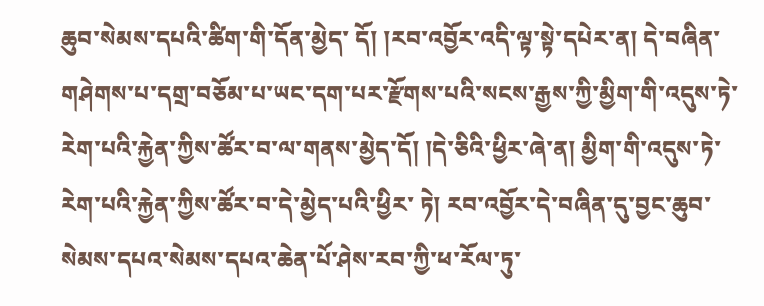ཆུབ་སེམས་དཔའི་ཚིག་གི་དོན་མྱེད་ དོ། །རབ་འབྱོར་འདི་ལྟ་སྟེ་དཔེར་ན། དེ་བཞིན་གཤེགས་པ་དགྲ་བཅོམ་པ་ཡང་དག་པར་རྫོགས་པའི་སངས་རྒྱས་ཀྱི་མྱིག་གི་འདུས་ཏེ་རེག་པའི་རྐྱེན་ཀྱིས་ཚོར་བ་ལ་གནས་མྱེད་དོ། །དེ་ཅིའི་ཕྱིར་ཞེ་ན། མྱིག་གི་འདུས་ཏེ་རེག་པའི་རྐྱེན་ཀྱིས་ཚོར་བ་དེ་མྱེད་པའི་ཕྱིར་ ཏེ། རབ་འབྱོར་དེ་བཞིན་དུ་བྱང་ཆུབ་སེམས་དཔའ་སེམས་དཔའ་ཆེན་པོ་ཤེས་རབ་ཀྱི་ཕ་རོལ་ཏུ་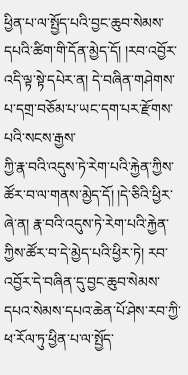ཕྱིན་པ་ལ་སྤྱོད་པའི་བྱང་ཆུབ་སེམས་དཔའི་ཚིག་གི་དོན་མྱེད་དོ། །རབ་འབྱོར་འདི་ལྟ་སྟེ་དཔེར་ན། དེ་བཞིན་གཤེགས་པ་དགྲ་བཅོམ་པ་ཡང་དག་པར་རྫོགས་པའི་སངས་རྒྱས་
ཀྱི་རྣ་བའི་འདུས་ཏེ་རེག་པའི་རྐྱེན་ཀྱིས་ཚོར་བ་ལ་གནས་མྱེད་དོ། །དེ་ཅིའི་ཕྱིར་ཞེ་ན། རྣ་བའི་འདུས་ཏེ་རེག་པའི་རྐྱེན་ཀྱིས་ཚོར་བ་དེ་མྱེད་པའི་ཕྱིར་ཏེ། རབ་འབྱོར་དེ་བཞིན་དུ་བྱང་ཆུབ་སེམས་དཔའ་སེམས་དཔའ་ཆེན་པོ་ཤེས་རབ་ཀྱི་ཕ་རོལ་ཏུ་ཕྱིན་པ་ལ་སྤྱོད་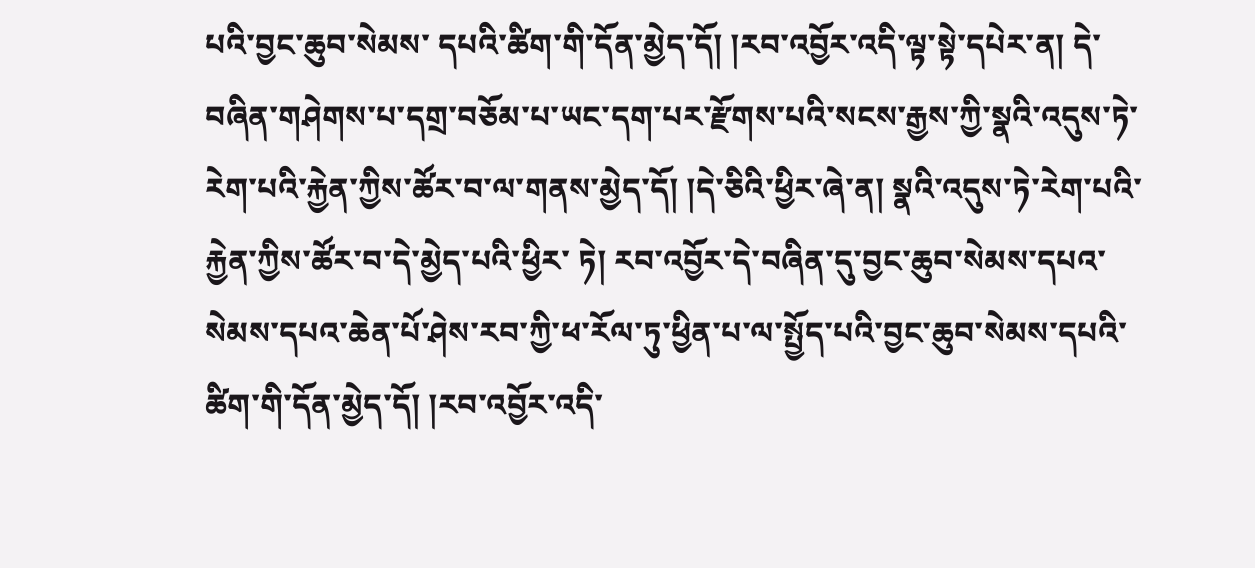པའི་བྱང་ཆུབ་སེམས་ དཔའི་ཚིག་གི་དོན་མྱེད་དོ། །རབ་འབྱོར་འདི་ལྟ་སྟེ་དཔེར་ན། དེ་བཞིན་གཤེགས་པ་དགྲ་བཅོམ་པ་ཡང་དག་པར་རྫོགས་པའི་སངས་རྒྱས་ཀྱི་སྣའི་འདུས་ཏེ་རེག་པའི་རྐྱེན་ཀྱིས་ཚོར་བ་ལ་གནས་མྱེད་དོ། །དེ་ཅིའི་ཕྱིར་ཞེ་ན། སྣའི་འདུས་ཏེ་རེག་པའི་རྐྱེན་ཀྱིས་ཚོར་བ་དེ་མྱེད་པའི་ཕྱིར་ ཏེ། རབ་འབྱོར་དེ་བཞིན་དུ་བྱང་ཆུབ་སེམས་དཔའ་སེམས་དཔའ་ཆེན་པོ་ཤེས་རབ་ཀྱི་ཕ་རོལ་ཏུ་ཕྱིན་པ་ལ་སྤྱོད་པའི་བྱང་ཆུབ་སེམས་དཔའི་ཚིག་གི་དོན་མྱེད་དོ། །རབ་འབྱོར་འདི་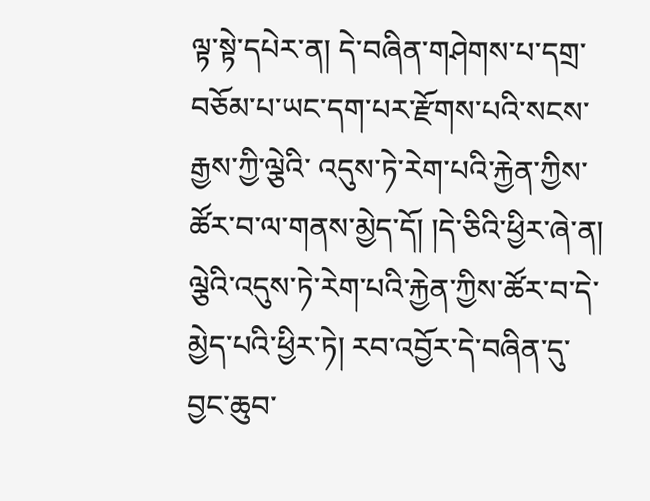ལྟ་སྟེ་དཔེར་ན། དེ་བཞིན་གཤེགས་པ་དགྲ་བཅོམ་པ་ཡང་དག་པར་རྫོགས་པའི་སངས་རྒྱས་ཀྱི་ལྕེའི་ འདུས་ཏེ་རེག་པའི་རྐྱེན་ཀྱིས་ཚོར་བ་ལ་གནས་མྱེད་དོ། །དེ་ཅིའི་ཕྱིར་ཞེ་ན། ལྕེའི་འདུས་ཏེ་རེག་པའི་རྐྱེན་ཀྱིས་ཚོར་བ་དེ་མྱེད་པའི་ཕྱིར་ཏེ། རབ་འབྱོར་དེ་བཞིན་དུ་བྱང་ཆུབ་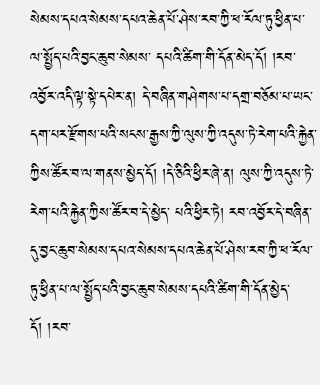སེམས་དཔའ་སེམས་དཔའ་ཆེན་པོ་ཤེས་རབ་ཀྱི་ཕ་རོལ་ཏུ་ཕྱིན་པ་ལ་སྤྱོད་པའི་བྱང་ཆུབ་སེམས་ དཔའི་ཚིག་གི་དོན་མེད་དོ། །རབ་འབྱོར་འདི་ལྟ་སྟེ་དཔེར་ན། དེ་བཞིན་གཤེགས་པ་དགྲ་བཅོམ་པ་ཡང་དག་པར་རྫོགས་པའི་སངས་རྒྱས་ཀྱི་ལུས་ཀྱི་འདུས་ཏེ་རེག་པའི་རྐྱེན་ཀྱིས་ཚོར་བ་ལ་གནས་མྱེད་དོ། །དེ་ཅིའི་ཕྱིར་ཞེ་ན། ལུས་ཀྱི་འདུས་ཏེ་རེག་པའི་རྐྱེན་ཀྱིས་ཚོར་བ་དེ་མྱེད་ པའི་ཕྱིར་ཏེ། རབ་འབྱོར་དེ་བཞིན་དུ་བྱང་ཆུབ་སེམས་དཔའ་སེམས་དཔའ་ཆེན་པོ་ཤེས་རབ་ཀྱི་ཕ་རོལ་ཏུ་ཕྱིན་པ་ལ་སྤྱོད་པའི་བྱང་ཆུབ་སེམས་དཔའི་ཚིག་གི་དོན་མྱེད་དོ། །རབ་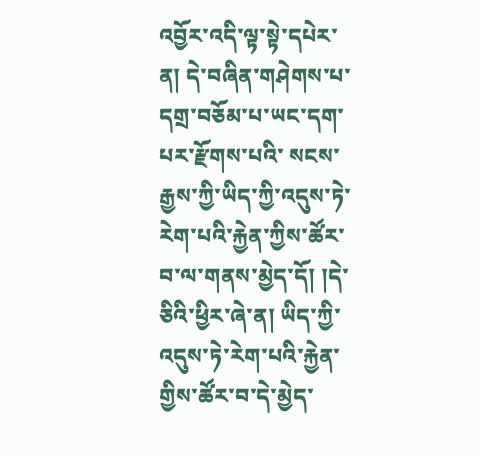འབྱོར་འདི་ལྟ་སྟེ་དཔེར་ན། དེ་བཞིན་གཤེགས་པ་དགྲ་བཅོམ་པ་ཡང་དག་པར་རྫོགས་པའི་ སངས་རྒྱས་ཀྱི་ཡིད་ཀྱི་འདུས་ཏེ་རེག་པའི་རྐྱེན་ཀྱིས་ཚོར་བ་ལ་གནས་མྱེད་དོ། །དེ་ཅིའི་ཕྱིར་ཞེ་ན། ཡིད་ཀྱི་འདུས་ཏེ་རེག་པའི་རྐྱེན་གྱིས་ཚོར་བ་དེ་མྱེད་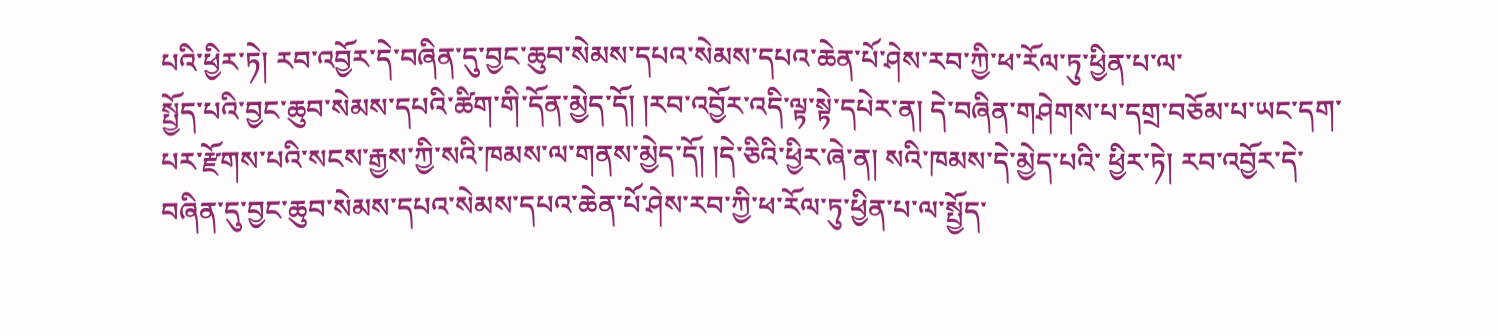པའི་ཕྱིར་ཏེ། རབ་འབྱོར་དེ་བཞིན་དུ་བྱང་ཆུབ་སེམས་དཔའ་སེམས་དཔའ་ཆེན་པོ་ཤེས་རབ་ཀྱི་ཕ་རོལ་ཏུ་ཕྱིན་པ་ལ་
སྤྱོད་པའི་བྱང་ཆུབ་སེམས་དཔའི་ཚིག་གི་དོན་མྱེད་དོ། །རབ་འབྱོར་འདི་ལྟ་སྟེ་དཔེར་ན། དེ་བཞིན་གཤེགས་པ་དགྲ་བཅོམ་པ་ཡང་དག་པར་རྫོགས་པའི་སངས་རྒྱས་ཀྱི་སའི་ཁམས་ལ་གནས་མྱེད་དོ། །དེ་ཅིའི་ཕྱིར་ཞེ་ན། སའི་ཁམས་དེ་མྱེད་པའི་ ཕྱིར་ཏེ། རབ་འབྱོར་དེ་བཞིན་དུ་བྱང་ཆུབ་སེམས་དཔའ་སེམས་དཔའ་ཆེན་པོ་ཤེས་རབ་ཀྱི་ཕ་རོལ་ཏུ་ཕྱིན་པ་ལ་སྤྱོད་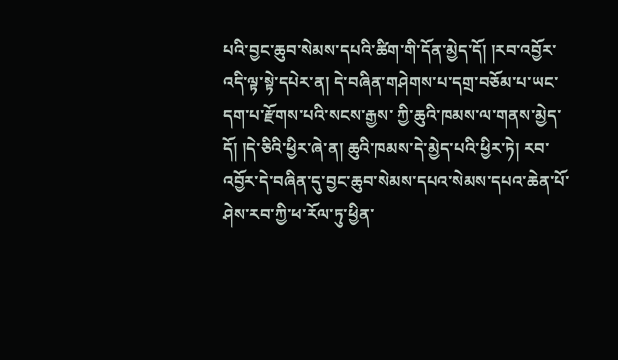པའི་བྱང་ཆུབ་སེམས་དཔའི་ཚིག་གི་དོན་མྱེད་དོ། །རབ་འབྱོར་འདི་ལྟ་སྟེ་དཔེར་ན། དེ་བཞིན་གཤེགས་པ་དགྲ་བཅོམ་པ་ཡང་དག་པ་རྫོགས་པའི་སངས་རྒྱས་ ཀྱི་ཆུའི་ཁམས་ལ་གནས་མྱེད་དོ། །དེ་ཅིའི་ཕྱིར་ཞེ་ན། ཆུའི་ཁམས་དེ་མྱེད་པའི་ཕྱིར་ཏེ། རབ་འབྱོར་དེ་བཞིན་དུ་བྱང་ཆུབ་སེམས་དཔའ་སེམས་དཔའ་ཆེན་པོ་ཤེས་རབ་ཀྱི་ཕ་རོལ་ཏུ་ཕྱིན་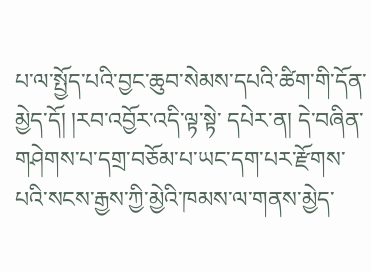པ་ལ་སྤྱོད་པའི་བྱང་ཆུབ་སེམས་དཔའི་ཚིག་གི་དོན་མྱེད་དོ། །རབ་འབྱོར་འདི་ལྟ་སྟེ་ དཔེར་ན། དེ་བཞིན་གཤེགས་པ་དགྲ་བཅོམ་པ་ཡང་དག་པར་རྫོགས་པའི་སངས་རྒྱས་ཀྱི་མྱེའི་ཁམས་ལ་གནས་མྱེད་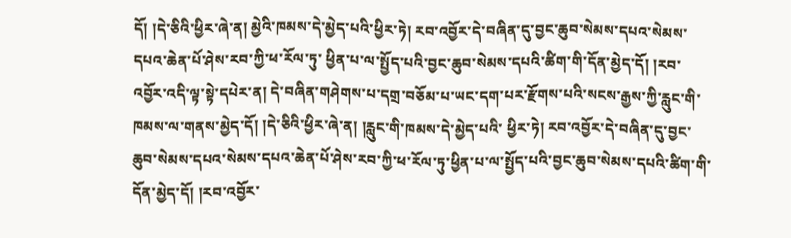དོ། །དེ་ཅིའི་ཕྱིར་ཞེ་ན། མྱེའི་ཁམས་དེ་མྱེད་པའི་ཕྱིར་ཏེ། རབ་འབྱོར་དེ་བཞིན་དུ་བྱང་ཆུབ་སེམས་དཔའ་སེམས་དཔའ་ཆེན་པོ་ཤེས་རབ་ཀྱི་ཕ་རོལ་ཏུ་ ཕྱིན་པ་ལ་སྤྱོད་པའི་བྱང་ཆུབ་སེམས་དཔའི་ཚིག་གི་དོན་མྱེད་དོ། །རབ་འབྱོར་འདི་ལྟ་སྟེ་དཔེར་ན། དེ་བཞིན་གཤེགས་པ་དགྲ་བཅོམ་པ་ཡང་དག་པར་རྫོགས་པའི་སངས་རྒྱས་ཀྱི་རླུང་གི་ཁམས་ལ་གནས་མྱེད་དོ། །དེ་ཅིའི་ཕྱིར་ཞེ་ན། །རླུང་གི་ཁམས་དེ་མྱེད་པའི་ ཕྱིར་ཏེ། རབ་འབྱོར་དེ་བཞིན་དུ་བྱང་ཆུབ་སེམས་དཔའ་སེམས་དཔའ་ཆེན་པོ་ཤེས་རབ་ཀྱི་ཕ་རོལ་ཏུ་ཕྱིན་པ་ལ་སྤྱོད་པའི་བྱང་ཆུབ་སེམས་དཔའི་ཚིག་གི་དོན་མྱེད་དོ། །རབ་འབྱོར་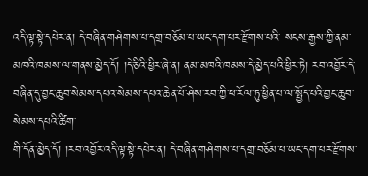འདི་ལྟ་སྟེ་དཔེར་ན། དེ་བཞིན་གཤེགས་པ་དགྲ་བཅོམ་པ་ཡང་དག་པར་རྫོགས་པའི་ སངས་རྒྱས་ཀྱི་ནམ་མཁའི་ཁམས་ལ་གནས་མྱེད་དོ། །དེ་ཅིའི་ཕྱིར་ཞེ་ན། ནམ་མཁའི་ཁམས་དེ་མྱེད་པའི་ཕྱིར་ཏེ། རབ་འབྱོར་དེ་བཞིན་དུ་བྱང་ཆུབ་སེམས་དཔའ་སེམས་དཔའ་ཆེན་པོ་ཤེས་རབ་ཀྱི་ཕ་རོལ་ཏུ་ཕྱིན་པ་ལ་སྤྱོད་པའི་བྱང་ཆུབ་སེམས་དཔའི་ཚིག་
གི་དོན་མྱེད་དོ། །རབ་འབྱོར་འདི་ལྟ་སྟེ་དཔེར་ན། དེ་བཞིན་གཤེགས་པ་དགྲ་བཅོམ་པ་ཡང་དག་པར་རྫོགས་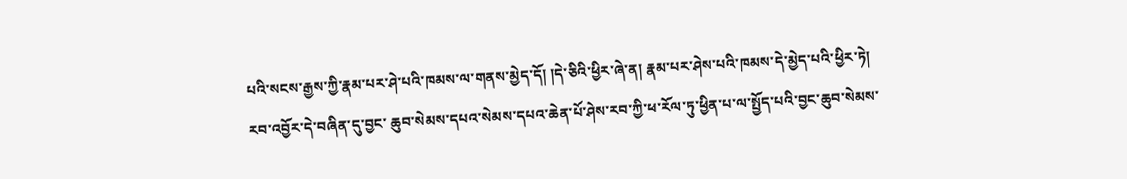པའི་སངས་རྒྱས་ཀྱི་རྣམ་པར་ཤེ་པའི་ཁམས་ལ་གནས་མྱེད་དོ། །དེ་ཅིའི་ཕྱིར་ཞེ་ན། རྣམ་པར་ཤེས་པའི་ཁམས་དེ་མྱེད་པའི་ཕྱིར་ཏེ། རབ་འབྱོར་དེ་བཞིན་དུ་བྱང་ ཆུབ་སེམས་དཔའ་སེམས་དཔའ་ཆེན་པོ་ཤེས་རབ་ཀྱི་ཕ་རོལ་ཏུ་ཕྱིན་པ་ལ་སྤྱོད་པའི་བྱང་ཆུབ་སེམས་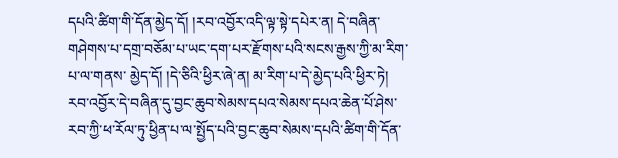དཔའི་ཚིག་གི་དོན་མྱེད་དོ། །རབ་འབྱོར་འདི་ལྟ་སྟེ་དཔེར་ན། དེ་བཞིན་གཤེགས་པ་དགྲ་བཅོམ་པ་ཡང་དག་པར་རྫོགས་པའི་སངས་རྒྱས་ཀྱི་མ་རིག་པ་ལ་གནས་ མྱེད་དོ། །དེ་ཅིའི་ཕྱིར་ཞེ་ན། མ་རིག་པ་དེ་མྱེད་པའི་ཕྱིར་ཏེ། རབ་འབྱོར་དེ་བཞིན་དུ་བྱང་ཆུབ་སེམས་དཔའ་སེམས་དཔའ་ཆེན་པོ་ཤེས་རབ་ཀྱི་ཕ་རོལ་ཏུ་ཕྱིན་པ་ལ་སྤྱོད་པའི་བྱང་ཆུབ་སེམས་དཔའི་ཚིག་གི་དོན་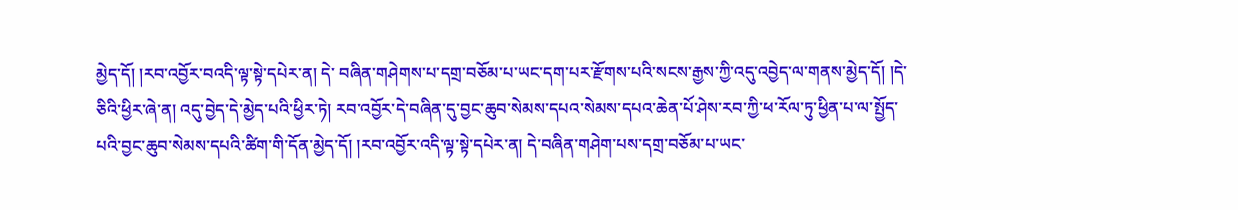མྱེད་དོ། །རབ་འབྱོར་བའདི་ལྟ་སྟེ་དཔེར་ན། དེ་ བཞིན་གཤེགས་པ་དགྲ་བཅོམ་པ་ཡང་དག་པར་རྫོགས་པའི་སངས་རྒྱས་ཀྱི་འདུ་འབྱེད་ལ་གནས་མྱེད་དོ། །དེ་ཅིའི་ཕྱིར་ཞེ་ན། འདུ་བྱེད་དེ་མྱེད་པའི་ཕྱིར་ཏེ། རབ་འབྱོར་དེ་བཞིན་དུ་བྱང་ཆུབ་སེམས་དཔའ་སེམས་དཔའ་ཆེན་པོ་ཤེས་རབ་ཀྱི་ཕ་རོལ་ཏུ་ཕྱིན་པ་ལ་སྤྱོད་ པའི་བྱང་ཆུབ་སེམས་དཔའི་ཚིག་གི་དོན་མྱེད་དོ། །རབ་འབྱོར་འདི་ལྟ་སྟེ་དཔེར་ན། དེ་བཞིན་གཤེག་པས་དགྲ་བཅོམ་པ་ཡང་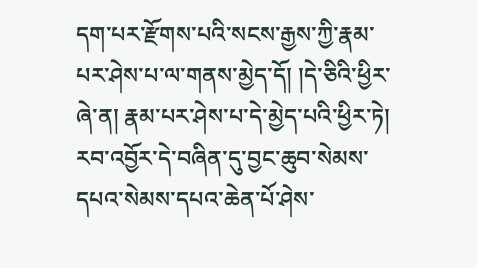དག་པར་རྫོགས་པའི་སངས་རྒྱས་ཀྱི་རྣམ་པར་ཤེས་པ་ལ་གནས་མྱེད་དོ། །དེ་ཅིའི་ཕྱིར་ཞེ་ན། རྣམ་པར་ཤེས་པ་དེ་མྱེད་པའི་ཕྱིར་ཏེ། རབ་འབྱོར་དེ་བཞིན་དུ་བྱང་ཆུབ་སེམས་དཔའ་སེམས་དཔའ་ཆེན་པོ་ཤེས་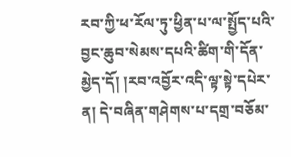རབ་ཀྱི་ཕ་རོལ་ཏུ་ཕྱིན་པ་ལ་སྤྱོད་པའི་བྱང་ཆུབ་སེམས་དཔའི་ཚིག་གི་དོན་མྱེད་དོ། །རབ་འབྱོར་འདི་ལྟ་སྟེ་དཔེར་ན། དེ་བཞིན་གཤེགས་པ་དགྲ་བཅོམ་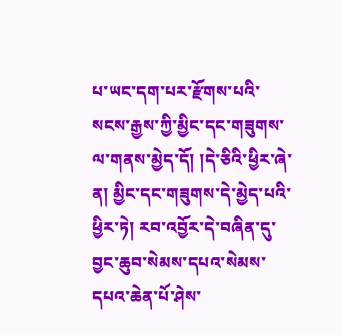པ་ཡང་དག་པར་རྫོགས་པའི་ སངས་རྒྱས་ཀྱི་མྱིང་དང་གཟུགས་ལ་གནས་མྱེད་དོ། །དེ་ཅིའི་ཕྱིར་ཞེ་ན། མྱིང་དང་གཟུགས་དེ་མྱེད་པའི་ཕྱིར་ཏེ། རབ་འབྱོར་དེ་བཞིན་དུ་བྱང་ཆུབ་སེམས་དཔའ་སེམས་དཔའ་ཆེན་པོ་ཤེས་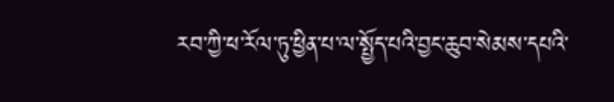རབ་ཀྱི་ཕ་རོལ་ཏུ་ཕྱིན་པ་ལ་སྤྱོད་པའི་བྱང་ཆུབ་སེམས་དཔའི་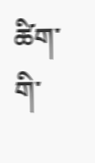ཚིག་གི་